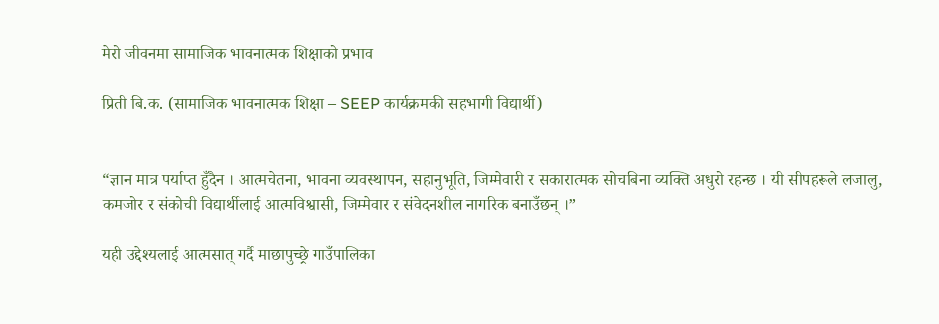मेरो जीवनमा सामाजिक भावनात्मक शिक्षाको प्रभाव

प्रिती बि.क. (सामाजिक भावनात्मक शिक्षा – SEEP कार्यक्रमकी सहभागी विद्यार्थी)


“ज्ञान मात्र पर्याप्त हुँदैन । आत्मचेतना, भावना व्यवस्थापन, सहानुभूति, जिम्मेवारी र सकारात्मक सोचबिना व्यक्ति अधुरो रहन्छ । यी सीपहरूले लजालु, कमजोर र संकोची विद्यार्थीलाई आत्मविश्वासी, जिम्मेवार र संवेदनशील नागरिक बनाउँछन् ।”

यही उद्देश्यलाई आत्मसात् गर्दै माछापुच्छ्रे गाउँपालिका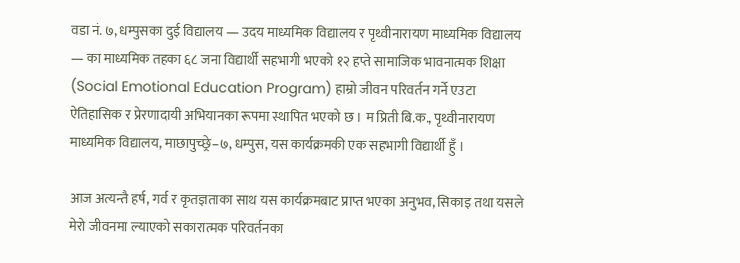वडा नं. ७, धम्पुसका दुई विद्यालय — उदय माध्यमिक विद्यालय र पृथ्वीनारायण माध्यमिक विद्यालय — का माध्यमिक तहका ६८ जना विद्यार्थी सहभागी भएको १२ हप्ते सामाजिक भावनात्मक शिक्षा (Social Emotional Education Program) हाम्रो जीवन परिवर्तन गर्ने एउटा ऐतिहासिक र प्रेरणादायी अभियानका रूपमा स्थापित भएको छ । म प्रिती बि.क., पृथ्वीनारायण माध्यमिक विद्यालय, माछापुच्छ्रे–७, धम्पुस, यस कार्यक्रमकी एक सहभागी विद्यार्थी हुँ ।

आज अत्यन्तै हर्ष, गर्व र कृतज्ञताका साथ यस कार्यक्रमबाट प्राप्त भएका अनुभव, सिकाइ तथा यसले मेरो जीवनमा ल्याएको सकारात्मक परिवर्तनका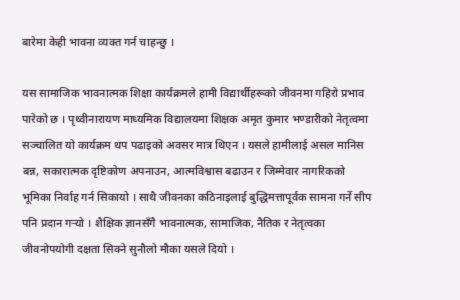बारेमा केही भावना व्यक्त गर्न चाहन्छु ।

यस सामाजिक भावनात्मक शिक्षा कार्यक्रमले हामी विद्यार्थीहरूको जीवनमा गहिरो प्रभाव पारेको छ । पृथ्वीनारायण माध्यमिक विद्यालयमा शिक्षक अमृत कुमार भण्डारीको नेतृत्वमा सञ्चालित यो कार्यक्रम थप पढाइको अवसर मात्र थिएन । यसले हामीलाई असल मानिस बन्न, सकारात्मक दृष्टिकोण अपनाउन, आत्मविश्वास बढाउन र जिम्मेवार नागरिकको भूमिका निर्वाह गर्न सिकायो । साथै जीवनका कठिनाइलाई बुद्धिमत्तापूर्वक सामना गर्ने सीप पनि प्रदान गर्‍यो । शैक्षिक ज्ञानसँगै भावनात्मक, सामाजिक, नैतिक र नेतृत्वका जीवनोपयोगी दक्षता सिक्ने सुनौलो मौका यसले दियो ।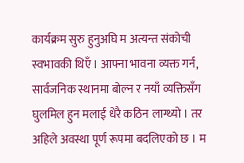कार्यक्रम सुरु हुनुअघि म अत्यन्त संकोची स्वभावकी थिएँ । आफ्ना भावना व्यक्त गर्न, सार्वजनिक स्थानमा बोल्न र नयाँ व्यक्तिसँग घुलमिल हुन मलाई धेरै कठिन लाग्थ्यो । तर अहिले अवस्था पूर्ण रूपमा बदलिएको छ । म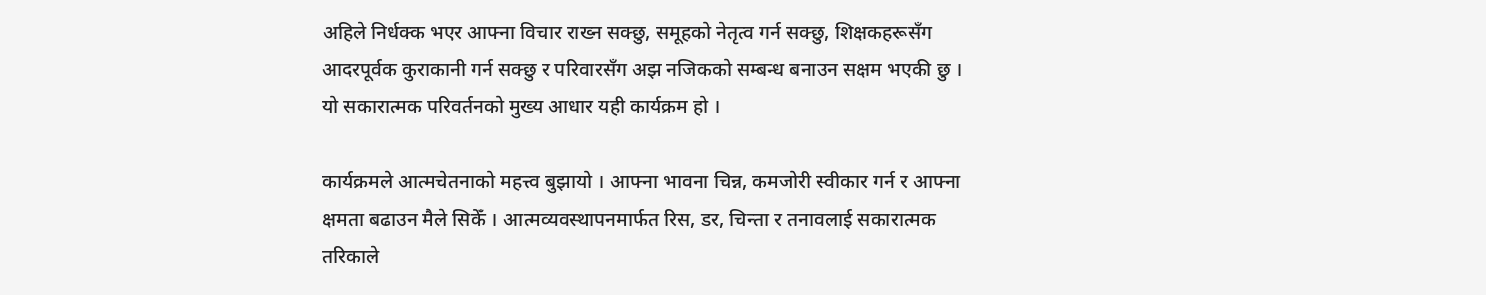अहिले निर्धक्क भएर आफ्ना विचार राख्न सक्छु, समूहको नेतृत्व गर्न सक्छु, शिक्षकहरूसँग आदरपूर्वक कुराकानी गर्न सक्छु र परिवारसँग अझ नजिकको सम्बन्ध बनाउन सक्षम भएकी छु । यो सकारात्मक परिवर्तनको मुख्य आधार यही कार्यक्रम हो ।

कार्यक्रमले आत्मचेतनाको महत्त्व बुझायो । आफ्ना भावना चिन्न, कमजोरी स्वीकार गर्न र आफ्ना क्षमता बढाउन मैले सिकेँ । आत्मव्यवस्थापनमार्फत रिस, डर, चिन्ता र तनावलाई सकारात्मक तरिकाले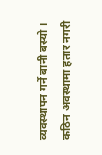व्यवस्थापन गर्ने बानी बस्यो । कठिन अवस्थामा हतार नगरी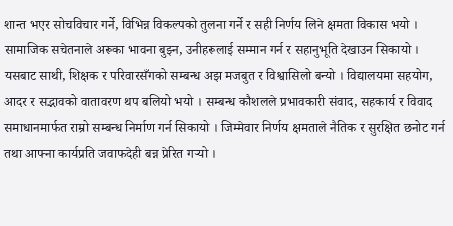शान्त भएर सोचविचार गर्ने, विभिन्न विकल्पको तुलना गर्ने र सही निर्णय लिने क्षमता विकास भयो । सामाजिक सचेतनाले अरूका भावना बुझ्न, उनीहरूलाई सम्मान गर्न र सहानुभूति देखाउन सिकायो । यसबाट साथी, शिक्षक र परिवारसँगको सम्बन्ध अझ मजबुत र विश्वासिलो बन्यो । विद्यालयमा सहयोग, आदर र सद्भावको वातावरण थप बलियो भयो । सम्बन्ध कौशलले प्रभावकारी संवाद, सहकार्य र विवाद समाधानमार्फत राम्रो सम्बन्ध निर्माण गर्न सिकायो । जिम्मेवार निर्णय क्षमताले नैतिक र सुरक्षित छनोट गर्न तथा आफ्ना कार्यप्रति जवाफदेही बन्न प्रेरित गर्‍यो ।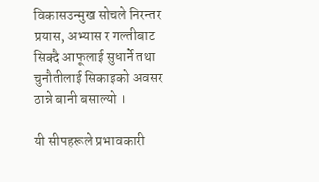विकासउन्मुख सोचले निरन्तर प्रयास, अभ्यास र गल्तीबाट सिक्दै आफूलाई सुधार्ने तथा चुनौतीलाई सिकाइको अवसर ठान्ने बानी बसाल्यो ।

यी सीपहरूले प्रभावकारी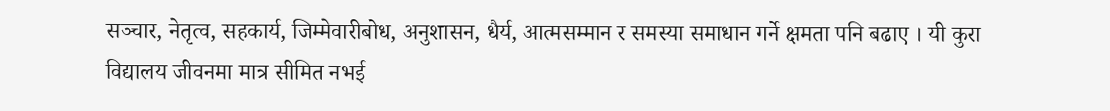सञ्चार, नेतृत्व, सहकार्य, जिम्मेवारीबोध, अनुशासन, धैर्य, आत्मसम्मान र समस्या समाधान गर्ने क्षमता पनि बढाए । यी कुरा विद्यालय जीवनमा मात्र सीमित नभई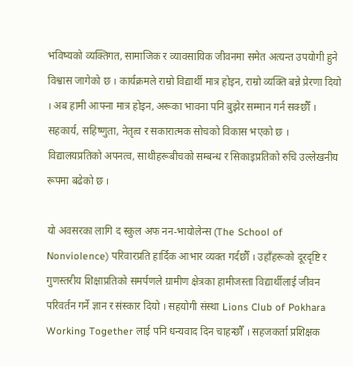भविष्यको व्यक्तिगत, सामाजिक र व्यावसायिक जीवनमा समेत अत्यन्त उपयोगी हुने विश्वास जागेको छ । कार्यक्रमले राम्रो विद्यार्थी मात्र होइन, राम्रो व्यक्ति बन्ने प्रेरणा दियो । अब हामी आफ्ना मात्र होइन, अरूका भावना पनि बुझेर सम्मान गर्न सक्छौँ । सहकार्य, सहिष्णुता, नेतृत्व र सकारात्मक सोचको विकास भएको छ । विद्यालयप्रतिको अपनत्व, साथीहरूबीचको सम्बन्ध र सिकाइप्रतिको रुचि उल्लेखनीय रूपमा बढेको छ ।

यो अवसरका लागि द स्कुल अफ नन-भायोलेन्स (The School of Nonviolence) परिवारप्रति हार्दिक आभार व्यक्त गर्दछौँ । उहाँहरूको दूरदृष्टि र गुणस्तरीय शिक्षाप्रतिको समर्पणले ग्रामीण क्षेत्रका हामीजस्ता विद्यार्थीलाई जीवन परिवर्तन गर्ने ज्ञान र संस्कार दियो । सहयोगी संस्था Lions Club of Pokhara Working Together लाई पनि धन्यवाद दिन चाहन्छौँ । सहजकर्ता प्रशिक्षक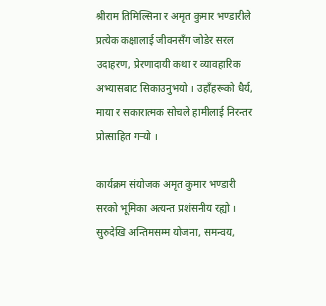श्रीराम तिमिल्सिना र अमृत कुमार भण्डारीले प्रत्येक कक्षालाई जीवनसँग जोडेर सरल उदाहरण, प्रेरणादायी कथा र व्यावहारिक अभ्यासबाट सिकाउनुभयो । उहाँहरूको धैर्य, माया र सकारात्मक सोचले हामीलाई निरन्तर प्रोत्साहित गर्‍यो ।

कार्यक्रम संयोजक अमृत कुमार भण्डारी सरको भूमिका अत्यन्त प्रशंसनीय रह्यो । सुरुदेखि अन्तिमसम्म योजना, समन्वय,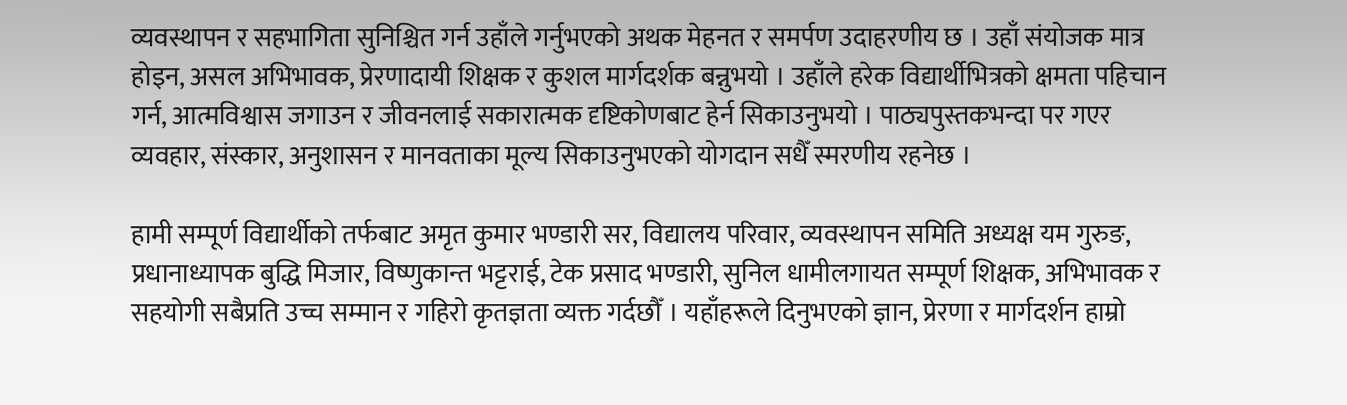व्यवस्थापन र सहभागिता सुनिश्चित गर्न उहाँले गर्नुभएको अथक मेहनत र समर्पण उदाहरणीय छ । उहाँ संयोजक मात्र होइन, असल अभिभावक, प्रेरणादायी शिक्षक र कुशल मार्गदर्शक बन्नुभयो । उहाँले हरेक विद्यार्थीभित्रको क्षमता पहिचान गर्न, आत्मविश्वास जगाउन र जीवनलाई सकारात्मक दृष्टिकोणबाट हेर्न सिकाउनुभयो । पाठ्यपुस्तकभन्दा पर गएर व्यवहार, संस्कार, अनुशासन र मानवताका मूल्य सिकाउनुभएको योगदान सधैँ स्मरणीय रहनेछ ।

हामी सम्पूर्ण विद्यार्थीको तर्फबाट अमृत कुमार भण्डारी सर, विद्यालय परिवार, व्यवस्थापन समिति अध्यक्ष यम गुरुङ, प्रधानाध्यापक बुद्धि मिजार, विष्णुकान्त भट्टराई, टेक प्रसाद भण्डारी, सुनिल धामीलगायत सम्पूर्ण शिक्षक, अभिभावक र सहयोगी सबैप्रति उच्च सम्मान र गहिरो कृतज्ञता व्यक्त गर्दछौँ । यहाँहरूले दिनुभएको ज्ञान, प्रेरणा र मार्गदर्शन हाम्रो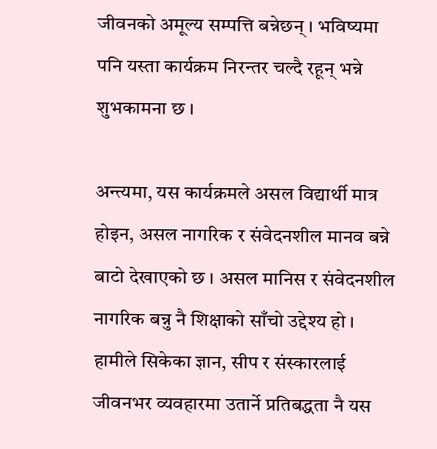जीवनको अमूल्य सम्पत्ति बन्नेछन् । भविष्यमा पनि यस्ता कार्यक्रम निरन्तर चल्दै रहून् भन्ने शुभकामना छ ।

अन्त्यमा, यस कार्यक्रमले असल विद्यार्थी मात्र होइन, असल नागरिक र संवेदनशील मानव बन्ने बाटो देखाएको छ । असल मानिस र संवेदनशील नागरिक बन्नु नै शिक्षाको साँचो उद्देश्य हो । हामीले सिकेका ज्ञान, सीप र संस्कारलाई जीवनभर व्यवहारमा उतार्ने प्रतिबद्धता नै यस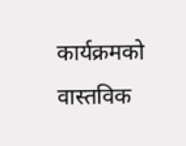कार्यक्रमको वास्तविक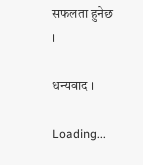सफलता हुनेछ ।

धन्यवाद ।

Loading...